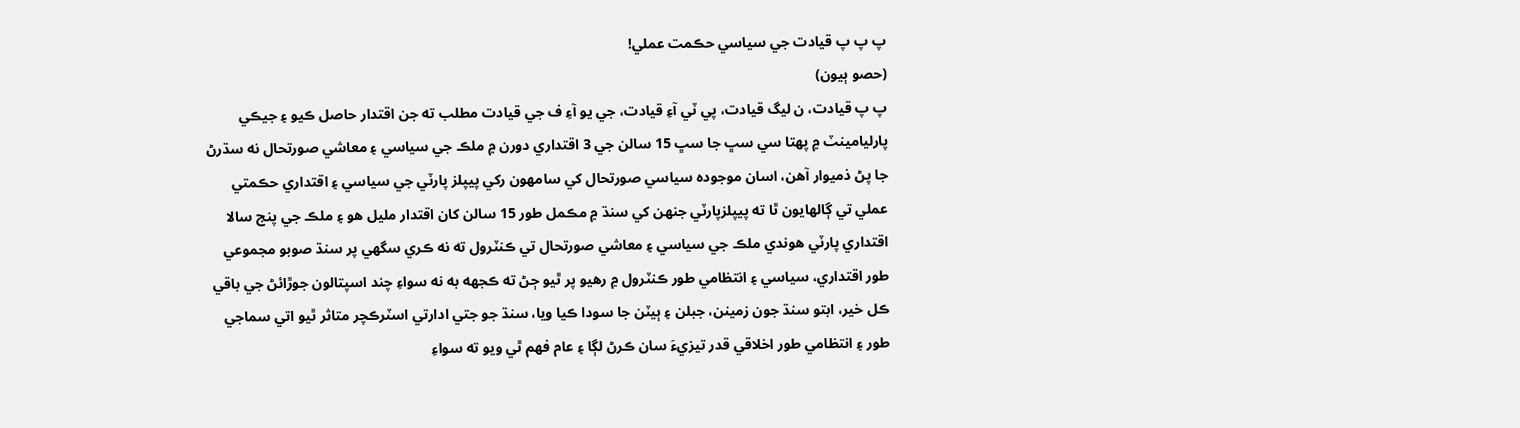پ پ پ قيادت جي سياسي حڪمت عملي!
(حصو ٻيون)
پ پ قيادت، ن ليگ قيادت، پي ٽي آءِ قيادت، جي يو آءِ ف جي قيادت مطلب ته جن اقتدار حاصل ڪيو ۽ جيڪي پارليامينٽ ۾ پهتا سي سڀ جا سڀ 15 سالن جي 3 اقتداري دورن ۾ ملڪ جي سياسي ۽ معاشي صورتحال نه سڌرڻ جا پڻ ذميوار آھن، اسان موجوده سياسي صورتحال کي سامهون رکي پيپلز پارٽي جي سياسي ۽ اقتداري حڪمتي عملي تي ڳالهايون ٿا ته پيپلزپارٽي جنهن کي سنڌ ۾ مڪمل طور 15 سالن کان اقتدار مليل هو ۽ ملڪ جي پنج سالا اقتداري پارٽي هوندي ملڪ جي سياسي ۽ معاشي صورتحال تي ڪنٽرول ته نه ڪري سگهي پر سنڌ صوبو مجموعي طور اقتداري، سياسي ۽ انتظامي طور ڪنٽرول ۾ رهيو پر ٿيو ڄڻ ته ڪجهه به نه سواءِ چند اسپتالون جوڙائڻ جي باقي ڪل خير، ابتو سنڌ جون زمينن، جبلن ۽ ٻيٽن جا سودا ڪيا ويا، سنڌ جو جتي ادارتي اسٽرڪچر متاثر ٿيو اتي سماجي طور ۽ انتظامي طور اخلاقي قدر تيزيءَ سان ڪرڻ لڳا ۽ عام فهم ٿي ويو ته سواءِ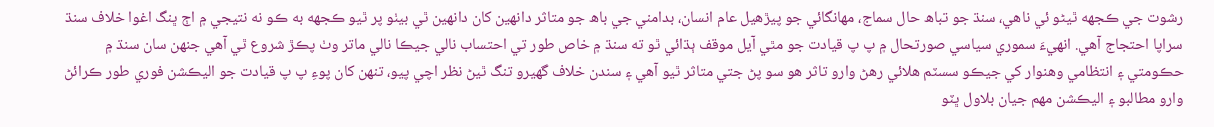رشوت جي ڪجهه ٿيڻو ئي ناهي، سنڌ جو تباھ حال سماج، مهانگائي جو پيڙهيل عام انسان، بدامني جي باھ جو متاثر دانهين کان دانهين ٿي بيٺو پر ٿيو ڪجهه به ڪو نه نتيجي ۾ اڄ ڀنگ اغوا خلاف سنڌ سراپا احتجاج آھي. انهيءَ سموري سياسي صورتحال ۾ پ پ قيادت جو مٿي آيل موقف ٻڌائي ٿو ته سنڌ ۾ خاص طور تي احتساب نالي جيڪا نالي ماتر وٺ پڪڙ شروع ٿي آھي جنهن سان سنڌ ۾ حڪومتي ۽ انتظامي وهنوار کي جيڪو سسٽم ھلائي رهڻ وارو تاثر هو سو پڻ جتي متاثر ٿيو آھي ۽ سندن خلاف گهيرو تنگ ٿيڻ نظر اچي پيو، تنهن کان پوءِ پ پ قيادت جو اليڪشن فوري طور ڪرائڻ وارو مطالبو ۽ اليڪشن مهم جيان بلاول ڀٽو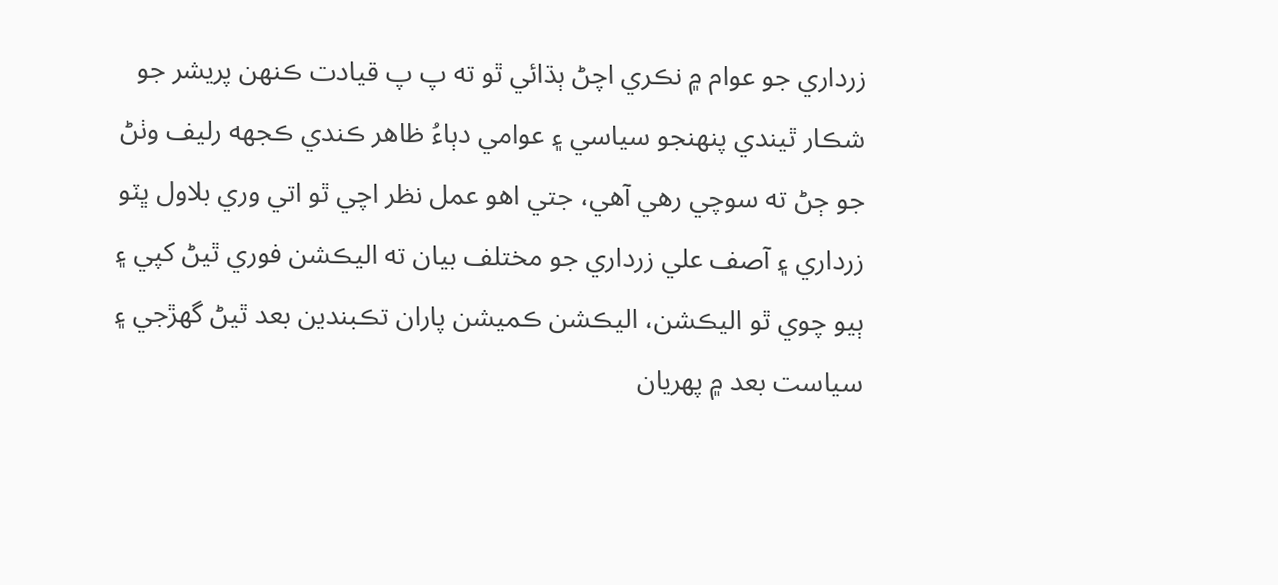زرداري جو عوام ۾ نڪري اچڻ ٻڌائي ٿو ته پ پ قيادت ڪنهن پريشر جو شڪار ٿيندي پنهنجو سياسي ۽ عوامي دٻاءُ ظاهر ڪندي ڪجهه رليف وٺڻ جو ڄڻ ته سوچي رهي آھي، جتي اهو عمل نظر اچي ٿو اتي وري بلاول ڀٽو زرداري ۽ آصف علي زرداري جو مختلف بيان ته اليڪشن فوري ٿيڻ کپي ۽ ٻيو چوي ٿو اليڪشن، اليڪشن ڪميشن پاران تڪبندين بعد ٿيڻ گھڙجي ۽ سياست بعد ۾ پهريان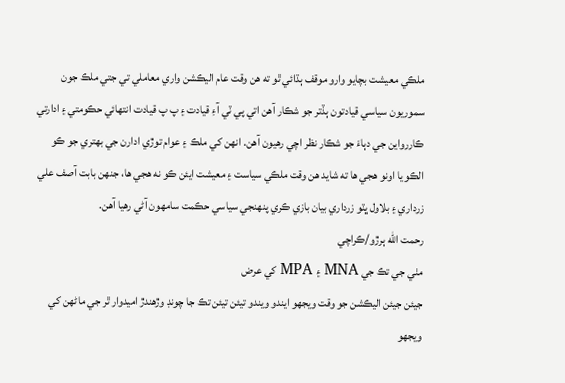ملڪي معيشت بچايو وارو موقف ٻڌائي ٿو ته هن وقت عام اليڪشن واري معاملي تي جتي ملڪ جون سموريون سياسي قيادتون ٻڏتر جو شڪار آھن اتي پي ٽي آءِ قيادت ۽ پ پ قيادت انتهائي حڪومتي ۽ ادارتي ڪاررواين جي دٻاءَ جو شڪار نظر اچي رهيون آھن. انهن کي ملڪ ۽ عوام توڙي ادارن جي بهتري جو ڪو الڪو يا اونو هجي ها ته شايد هن وقت ملڪي سياست ۽ معيشت ايئن ڪو نه هجي ها، جنهن بابت آصف علي زرداري ۽ بلاول ڀٽو زرداري بيان بازي ڪري پنهنجي سياسي حڪمت سامهون آڻي رهيا آھن.
رحمت الله ٻرڙو/ڪراچي
مٺي جي تڪ جي MNA ۽ MPA کي عرض
جيئن جيئن اليڪشن جو وقت ويجھو ايندو ويندو تيئن تيئن تڪ جا چونڊ وڙھندڙ اميدوار ٿر جي ماڻھن کي ويجھو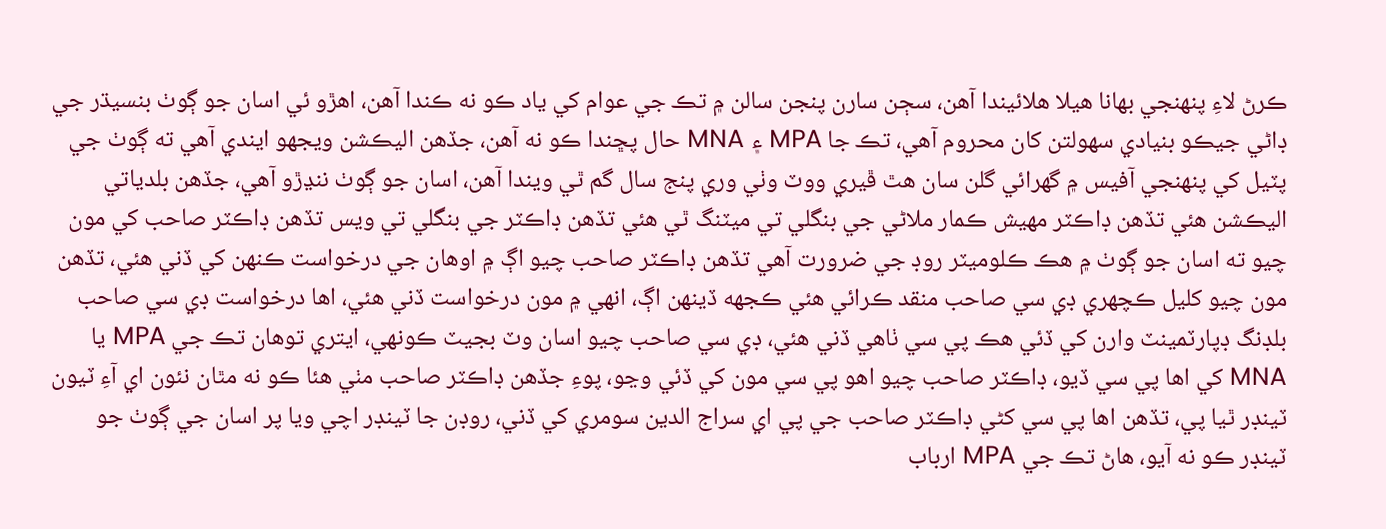ڪرڻ لاءِ پنهنجي بھانا هيلا ھلائيندا آھن، سڄن سارن پنجن سالن ۾ تڪ جي عوام کي ياد ڪو نه ڪندا آهن، اھڙو ئي اسان جو ڳوٺ بنسيڌر جي ڊاڻي جيڪو بنيادي سھولتن کان محروم آھي، تڪ جا MPA ۽ MNA حال پڇندا ڪو نه آھن، جڏهن اليڪشن ويجھو ايندي آھي ته ڳوٺ جي پٽيل کي پنهنجي آفيس ۾ گھرائي گلن سان ھٿ ڦيري ووٽ وٺي وري پنج سال گم ٿي ويندا آھن، اسان جو ڳوٺ ننڍڙو آھي، جڏهن بلدياتي اليڪشن ھئي تڏهن ڊاڪٽر مھيش ڪمار ملاڻي جي بنگلي تي ميٽنگ ٿي ھئي تڏهن ڊاڪٽر جي بنگلي تي ويس تڏهن ڊاڪٽر صاحب کي مون چيو ته اسان جو ڳوٺ ۾ ھڪ ڪلوميٽر روڊ جي ضرورت آھي تڏهن ڊاڪٽر صاحب چيو اڳ ۾ اوھان جي درخواست ڪنهن کي ڏني ھئي، تڏهن مون چيو کليل ڪچهري ڊي سي صاحب منقد ڪرائي ھئي ڪجهه ڏينهن اڳ، انھي ۾ مون درخواست ڏني ھئي، اھا درخواست ڊي سي صاحب بلڊنگ ڊپارٽمينٽ وارن کي ڏئي ھڪ پي سي ٺاھي ڏني ھئي، ڊي سي صاحب چيو اسان وٽ بجيٽ ڪونھي، ايتري توھان تڪ جي MPA يا MNA کي اھا پي سي ڏيو، ڊاڪٽر صاحب چيو اھو پي سي مون کي ڏئي وڃو، پوءِ جڏهن ڊاڪٽر صاحب مٺي ھئا ڪو نه مٿان نئون اي آءِ ٽيون ٽينڊر ٿيا پي، تڏهن اھا پي سي کڻي ڊاڪٽر صاحب جي پي اي سراج الدين سومري کي ڏني، روڊن جا ٽينڊر اچي ويا پر اسان جي ڳوٺ جو ٽينڊر ڪو نه آيو، ھاڻ تڪ جي MPA ارباب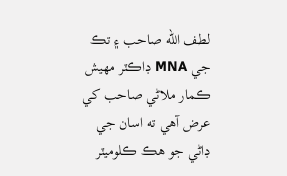لطف الله صاحب ۽ تڪ جي MNA ڊاڪٽر مھيش ڪمار ملاڻي صاحب کي عرض آھي ته اسان جي ڊاڻي جو ھڪ ڪلوميٽر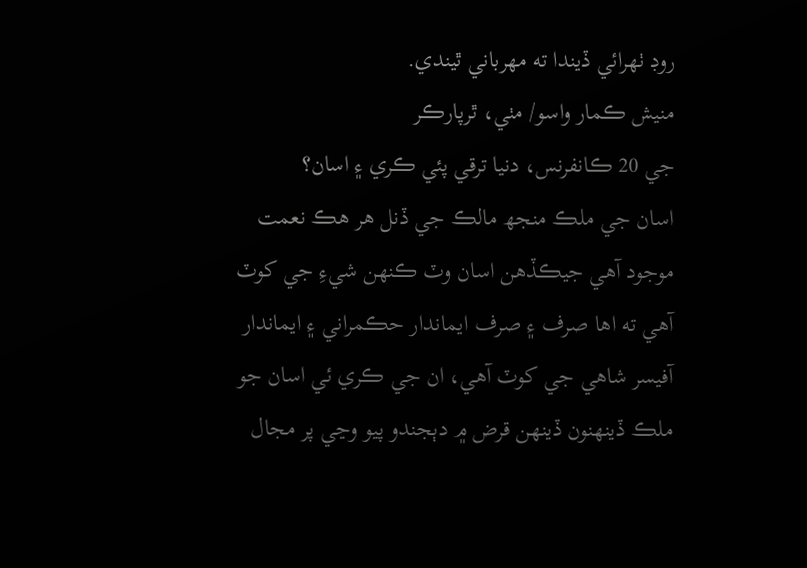روڊ ٺھرائي ڏيندا ته مھرباني ٿيندي.
منيش ڪمار واسو/ مٺي، ٿرپارڪر
جي 20 ڪانفرنس، دنيا ترقي پئي ڪري ۽ اسان؟
اسان جي ملڪ منجھ مالڪ جي ڏنل هر هڪ نعمت موجود آهي جيڪڏهن اسان وٽ ڪنهن شيءِ جي کوٽ آهي ته اها صرف ۽ صرف ايماندار حڪمراني ۽ ايماندار آفيسر شاهي جي کوٽ آهي، ان جي ڪري ئي اسان جو ملڪ ڏينهنون ڏينهن قرض ۾ دٻجندو پيو وڃي پر مجال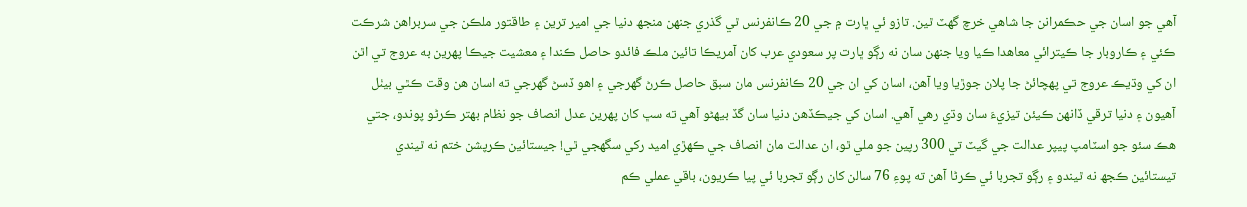آهي جو اسان جي حڪمرانن جا شاهي خرچ گهٽ ٿين. تازو ئي ڀارت ۾ جي 20 ڪانفرنس ٿي گذري جنهن منجھ دنيا جي امير ترين ۽ طاقتور ملڪن جي سربراهن شرڪت ڪئي ۽ ڪاروبار جا ڪيترائي معاهدا ڪيا ويا جنهن سان نه رڳو ڀارت پر سعودي عرب کان آمريڪا تائين ملڪ فائدو حاصل ڪندا ۽ معشيت جيڪا پهرين به عروج تي اٿن ان کي وڌيڪ عروج تي پهچائڻ جا پلان جوڙيا ويا آهن، اسان کي ان جي 20 ڪانفرنس مان سبق حاصل ڪرڻ گهرجي ۽ اهو ڏسڻ گهرجي ته اسان هن وقت ڪٿي بيٺل آهيون ۽ دنيا ترقي ڏانهن ڪيئن تيزيءَ سان وڌي رهي آهي. اسان کي جيڪڏهن دنيا سان گڏ بيهڻو آهي ته سڀ کان پهرين عدل انصاف جو نظام بهتر ڪرڻو پوندو، جتي هڪ سئو جو اسٽامپ پيپر عدالت جي گيٽ تي 300 رپين جو ملي ٿو، ان عدالت مان انصاف جي ڪهڙي اميد رکي سگهجي ٿي! جيستائين ڪرپشن ختم نه ٿيندي تيستائين ڪجھ نه ٿيندو ۽ رڳو تجربا ئي ڪرڻا آهن ته پوءِ 76 سالن کان رڳو تجربا ئي پيا ڪريون، باقي عملي ڪم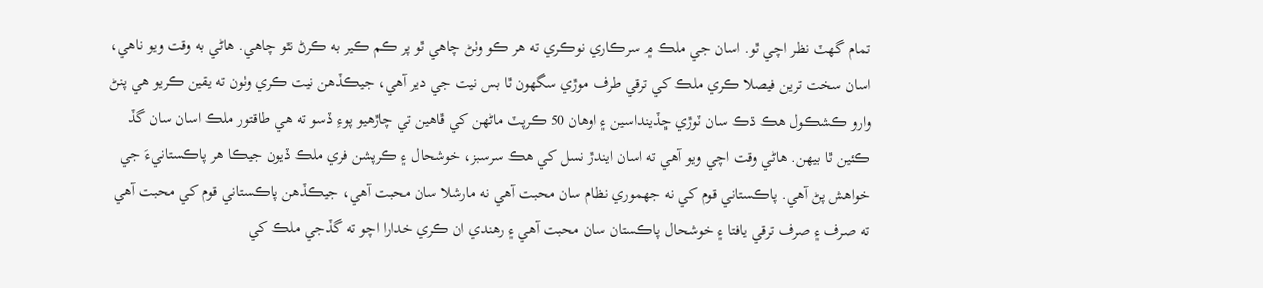تمام گهٽ نظر اچي ٿو. اسان جي ملڪ ۾ سرڪاري نوڪري ته هر ڪو وٺڻ چاهي ٿو پر ڪم ڪير به ڪرڻ نٿو چاهي. هاڻي به وقت ويو ناهي، اسان سخت ترين فيصلا ڪري ملڪ کي ترقي طرف موڙي سگهون ٿا بس نيت جي دير آهي، جيڪڏهن نيت ڪري وٺون ته يقين ڪريو هي پنڻ وارو ڪشڪول هڪ ڌڪ سان ٽوڙي ڇڏينداسين ۽ اوهان 50 ڪرپٽ ماڻهن کي ڦاهين تي چاڙهيو پوءِ ڏسو ته هي طاقتور ملڪ اسان سان گڏ ڪئين ٿا بيهن. هاڻي وقت اچي ويو آهي ته اسان ايندڙ نسل کي هڪ سرسبز، خوشحال ۽ ڪرپشن فري ملڪ ڏيون جيڪا هر پاڪستانيءَ جي خواهش پڻ آهي. پاڪستاني قوم کي نه جهموري نظام سان محبت آهي نه مارشلا سان محبت آهي، جيڪڏهن پاڪستاني قوم کي محبت آهي ته صرف ۽ صرف ترقي يافتا ۽ خوشحال پاڪستان سان محبت آهي ۽ رهندي ان ڪري خدارا اچو ته گڏجي ملڪ کي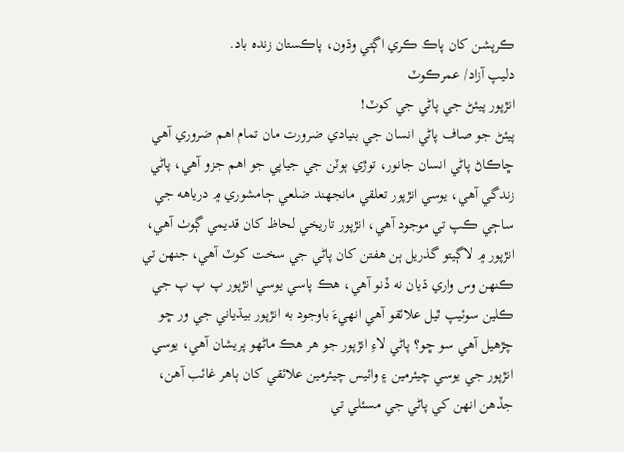ڪرپشن کان پاڪ ڪري اڳتي وڌون، پاڪستان زنده باد.
دليپ آزاد/ عمرڪوٽ
انڙپور پيئڻ جي پاڻي جي کوٽ!
پيئڻ جو صاف پاڻي انسان جي بنيادي ضرورت مان تمام اھم ضروري آھي ڇاڪاڻ پاڻي انسان جانور، توڙي ٻوٽن جي جياپي جو اھم جزو آھي، پاڻي زندگي آھي، يوسي انڙپور تعلقي مانجھند ضلعي ڄامشوري ۾ درياهه جي ساڄي ڪپ تي موجود آھي، انڙپور تاريخي لحاظ کان قديمي ڳوٺ آھي، انڙپور ۾ لاڳيتو گذريل ٻن ھفتن کان پاڻي جي سخت کوٽ آھي، جنھن تي ڪنھن وس واري ڌيان نه ڏنو آهي، ھڪ پاسي يوسي انڙپور پ پ پ جي ڪلين سوئيپ ٿيل علائقو آهي انھيءَ باوجود به انڙپور بيڌياني جي ور ڇو چڙھيل آهي سو ڇو؟ پاڻي لاءِ انڙپور جو ھر ھڪ ماڻھو پريشان آھي، يوسي انڙپور جي يوسي چيئرمين ۽ وائيس چيئرمين علائقي کان ٻاھر غائب آھن، جڏھن انھن کي پاڻي جي مسئلي تي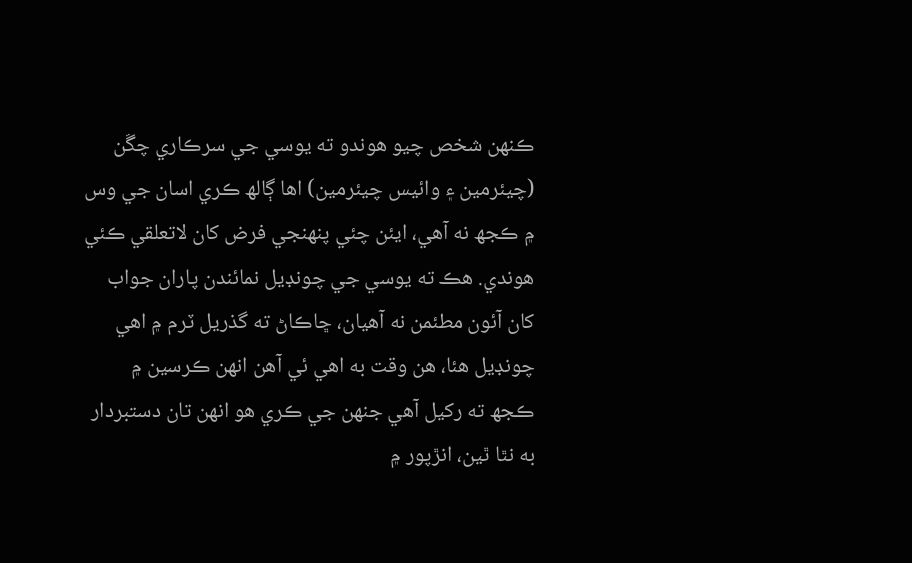ڪنھن شخص چيو ھوندو ته يوسي جي سرڪاري چڱن (چيئرمين ۽ وائيس چيئرمين) اھا ڳالھ ڪري اسان جي وس ۾ ڪجھ نه آھي، ايئن چئي پنھنجي فرض کان لاتعلقي ڪئي ھوندي. ھڪ ته يوسي جي چونڊيل نمائندن پاران جواب کان آئون مطئمن نه آھيان، ڇاڪاڻ ته گذريل ٽرم ۾ اھي چونڊيل ھئا، ھن وقت به اھي ئي آھن انھن ڪرسين ۾ ڪجھ ته رکيل آھي جنھن جي ڪري هو انهن تان دستبردار به نٿا ٿين، انڙپور ۾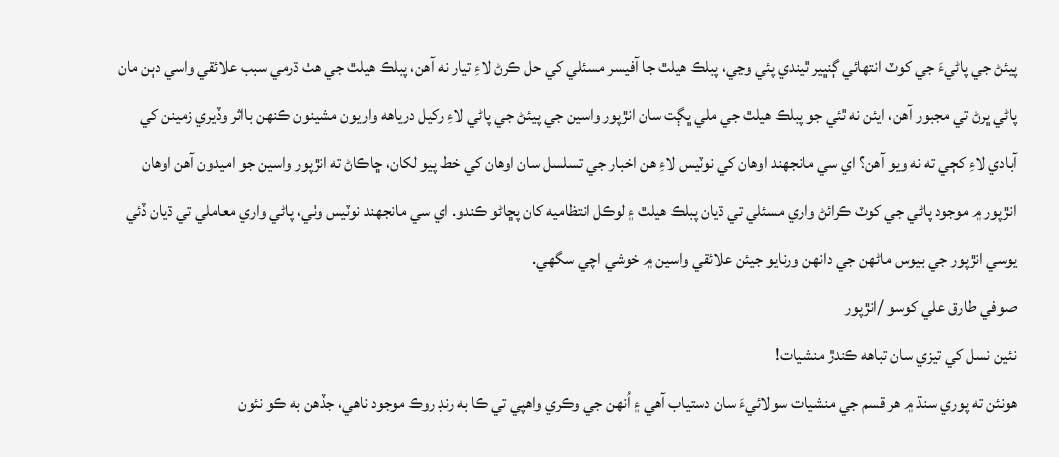پيئڻ جي پاڻيءَ جي کوٽ انتهائي ڳنڀير ٿيندي پئي وڃي، پبلڪ ھيلٿ جا آفيسر مسئلي کي حل ڪرڻ لاءِ تيار نه آھن، پبلڪ ھيلٿ جي ھٺ ڌرمي سبب علائقي واسي دٻن مان پاڻي ڀرڻ تي مجبور آھن، ايئن نه ٿئي جو پبلڪ ھيلٿ جي ملي ڀڳت سان انڙپور واسين جي پيئڻ جي پاڻي لاءِ رکيل درياهه واريون مشينون ڪنھن بااثر وڏيري زمينن کي آبادي لاءِ کڄي ته نه ويو آھن؟ اي سي مانجھند اوھان کي نوٽيس لاءِ ھن اخبار جي تسلسل سان اوھان کي خط پيو لکان، ڇاڪاڻ ته انڙپور واسين جو اميدون آھن اوھان انڙپور ۾ موجود پاڻي جي کوٽ ڪرائڻ واري مسئلي تي ڌيان پبلڪ ھيلٿ ۽ لوڪل انتظاميه کان پڇاڻو ڪندو. اي سي مانجھند نوٽيس وٺي، پاڻي واري معاملي تي ڌيان ڏئي يوسي انڙپور جي بيوس ماڻھن جي دانھن ورنايو جيئن علائقي واسين ۾ خوشي اچي سگھي.
صوفي طارق علي کوسو /انڙپور
نئين نسل کي تيزي سان تباهه ڪندڙ منشيات!
هونئن ته پوري سنڌ ۾ هر قسم جي منشيات سولائيءَ سان دستياب آھي ۽ اُنھن جي وڪري واهپي تي ڪا به رنڊ روڪ موجود ناهي، جڏھن به ڪو نئون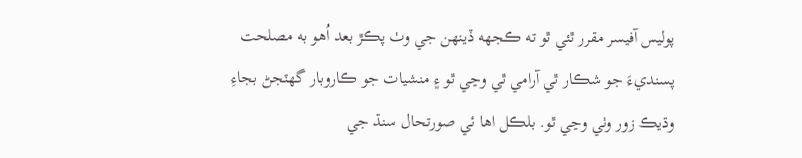پوليس آفيسر مقرر ٿئي ٿو ته ڪجھه ڏينهن جي وٺ پڪڙ بعد اُھو به مصلحت پسنديءَ جو شڪار ٿي آرامي ٿي وڃي ٿو ۽ منشيات جو ڪاروبار گهٽجڻ بجاءِ وڌيڪ زور وٺي وڃي ٿو. بلڪل اها ئي صورتحال سنڌ جي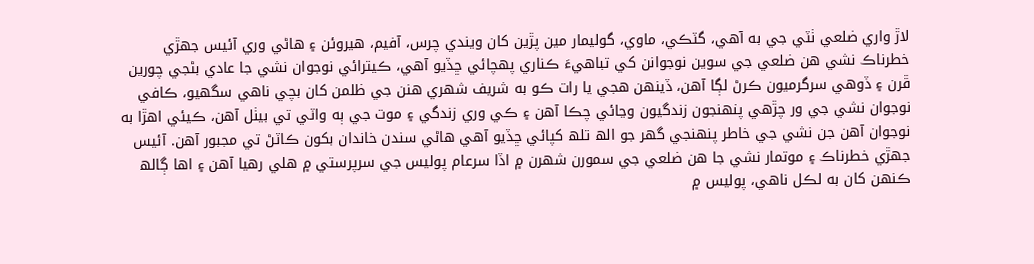لاڙ واري ضلعي ٺٽي جي به آھي، گٽڪي، ماوي، گوليمار مين پڙين کان ويندي چرس، آفيم، هيروئن ۽ ھاڻي وري آئيس جهڙي خطرناڪ نشي هن ضلعي جي سوين نوجوانن کي تباهيءَ ڪناري پهچائي ڇڏيو آھي، ڪيترائي نوجوان نشي جا عادي بڻجي چورين ڦرن ۽ ڏوهي سرگرميون ڪرڻ لڳا آھن، ڏينهن هجي يا رات ڪو به شريف شھري هنن جي ظلمن کان بچي ناهي سگهيو، ڪافي نوجوان نشي جي ور چڙھي پنهنجون زندگيون وڃائي چڪا آھن ۽ ڪي وري زندگي ۽ موت جي ٻه واٽي تي بيٺل آھن، ڪيئي اهڙا به نوجوان آھن جن نشي جي خاطر پنهنجي گهر جو الھ تلھ کپائي ڇڏيو آهي هاڻي سندن خاندان بکون ڪاٽڻ تي مجبور آھن. آئيس جهڙي خطرناڪ ۽ موتمار نشي جا هن ضلعي جي سمورن شھرن ۾ اڏا سرعام پوليس جي سرپرستي ۾ هلي رهيا آھن ۽ اها ڳالھ ڪنهن کان به لڪل ناهي، پوليس ۾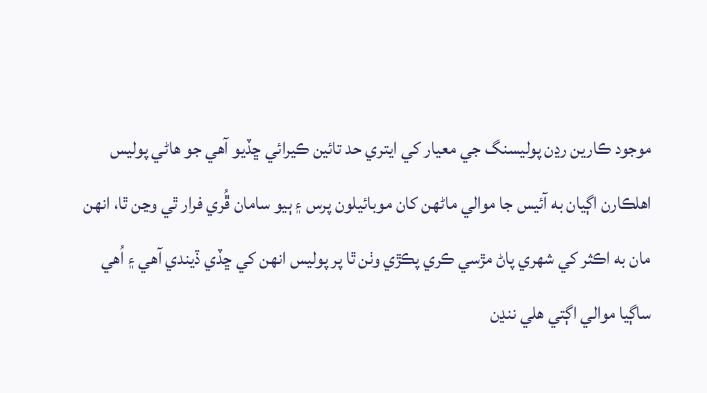موجود ڪارين رڍن پوليسنگ جي معيار کي ايتري حد تائين ڪيرائي ڇڏيو آھي جو هاڻي پوليس اهلڪارن اڳيان به آئيس جا موالي ماڻھن کان موبائيلون پرس ۽ ٻيو سامان ڦُري فرار ٿي وڃن ٿا، انهن مان به اڪثر کي شھري پاڻ مڙسي ڪري پڪڙي وٺن ٿا پر پوليس انھن کي ڇڏي ڏيندي آھي ۽ اُھي ساڳيا موالي اڳتي هلي ننڍن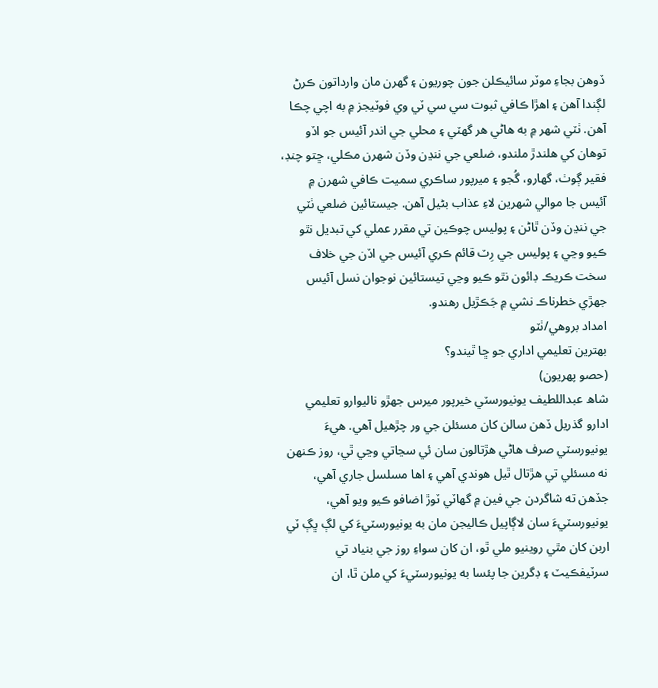ڏوهن بجاءِ موٽر سائيڪلن جون چوريون ۽ گهرن مان وارداتون ڪرڻ لڳندا آھن ۽ اهڙا ڪافي ثبوت سي سي ٽي وي فوٽيجز ۾ به اچي چڪا آھن. ٺٽي شھر ۾ به هاڻي هر گھٽي ۽ محلي جي اندر آئيس جو اڏو توهان کي هلندڙ ملندو، ضلعي جي ننڍن وڏن شھرن مڪلي، ڇتو چنڊ، فقير ڳوٺ، گهارو، گُجو ۽ ميرپور ساڪري سميت ڪافي شھرن ۾ آئيس جا موالي شھرين لاءِ عذاب بڻيل آھن. جيستائين ضلعي ٺٽي جي ننڍن وڏن ٿاڻن ۽ پوليس چوڪين تي مقرر عملي کي تبديل نٿو ڪيو وڃي ۽ پوليس جي رِٽ قائم ڪري آئيس جي اڏن جي خلاف سخت ڪريڪ ڊائون نٿو ڪيو وڃي تيستائين نوجوان نسل آئيس جهڙي خطرناڪ نشي ۾ جَڪڙيل رهندو.
امداد بروهي/ٺٽو
بھترين تعليمي اداري جو ڇا ٿيندو؟
(حصو پهريون)
شاھ عبداللطيف يونيورسٽي خيرپور ميرس جھڙو ناليوارو تعليمي ادارو گذريل ڏھن سالن کان مسئلن جي ور چڙهيل آهي. ھيءَ يونيورسٽي صرف ھاڻي ھڙتالون سان ئي سڃاتي وڃي ٿي، روز ڪنھن نه مسئلي تي ھڙتال ٿيل هوندي آھي ۽ اها مسلسل جاري آھي، جڏھن ته شاگردن جي فين ۾ گھاٽي ٽوڙ اضافو ڪيو ويو آھي، يونيورسٽيءَ سان لاڳاپيل ڪاليجن مان به يونيورسٽيءَ کي لڳ ڀڳ ٽي اربن کان مٿي روينيو ملي ٿو، ان کان سواءِ روز جي بنياد تي سرٽيفڪيٽ ۽ ڊگرين جا پئسا به يونيورسٽيءَ کي ملن ٿا، ان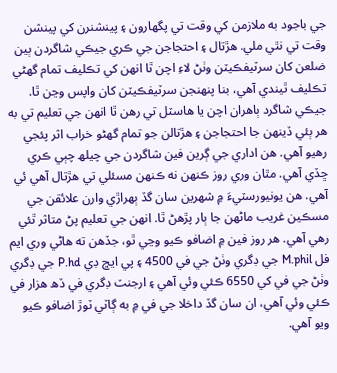جي باجود به ملازمن کي وقت تي پگھارون ۽ پينشنرن کي پينشن وقت تي نٿي ملي. ھڙتال ۽ احتجاجن جي ڪري جيڪي شاگردن ٻين ضلعن کان سرٽيفڪيٽن وٺڻ لاءِ اچن ٿا انھن کي تڪليف تمام گھڻي تڪليف ٿيندي آهي، بنا پنھنجن سرٽيفڪيٽن کان واپس وڃن ٿا. جيڪي شاگرد ٻاھران اچن يا ھاسٽل تي رھن ٿا انھن جي تعليم تي به هر ٻئي ڏينهن جا احتجاجن ۽ هڙتالن جو تمام گھڻو خراب اثر پئجي رهيو آهي. هن اداري جي ڳرين فين شاگردن جي چيلھ چٻي ڪري ڇڏي آھي. مٿان وري روز ڪنھن نه ڪنھن مسئلي تي ھڙتال آھي ئي آھي. هن يونيورسٽيءَ ۾ شھرين سان گڏ ٻھراڙي وارن علائقن جي مسڪين غريب ماڻھن جا ٻار پڙھڻ ٿا. انھن جي تعليم پڻ متاثر ٿئي رهي آهي. ھر روز فين ۾ اضافو ڪيو وڃي ٿو، جڏھن ته ھاڻي وري ايم فل M.phil جي ڊگري وٺڻ جي في 4500 ۽ پي ايڇ ڊي P.hd جي ڊگري وٺڻ جي في کي 6550 ڪئي وئي آهي ۽ ارجنٽ ڊگري في ڏھ ھزار في ڪئي وئي آھي، ان سان گڏ داخلا جي في ۾ به ڳاٽي ٽوڙ اضافو ڪيو ويو آھي.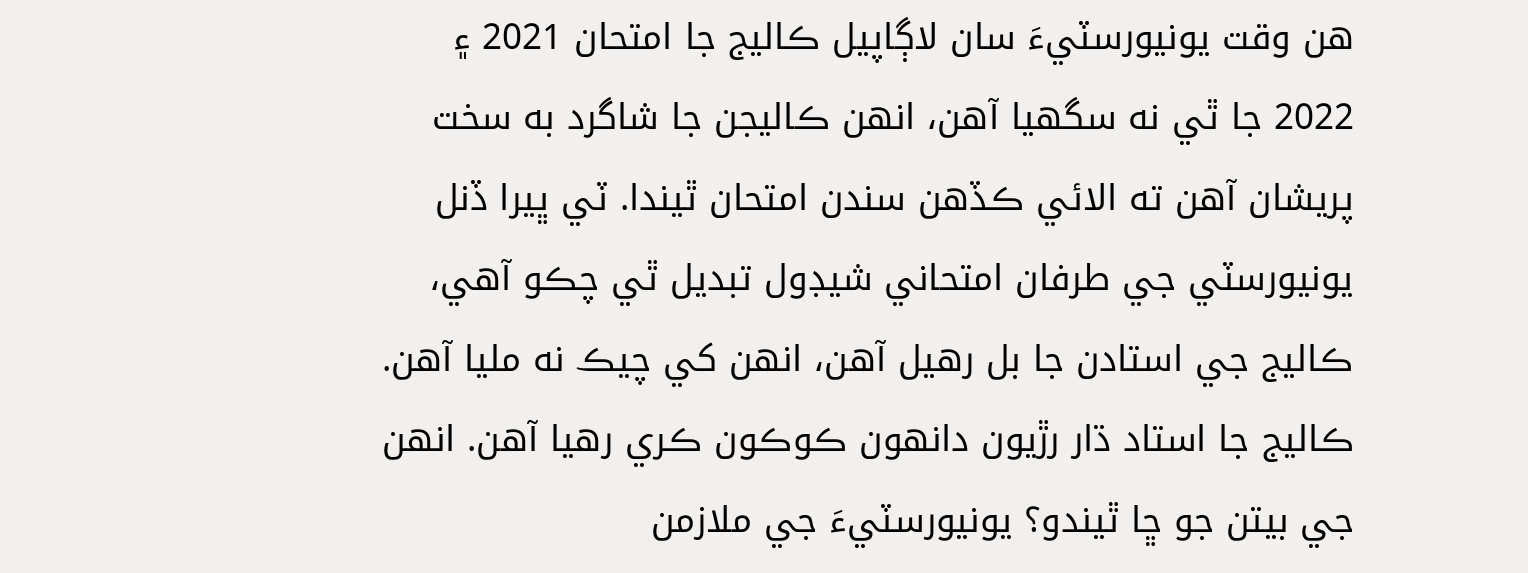ھن وقت يونيورسٽيءَ سان لاڳاپيل ڪاليج جا امتحان 2021 ۽ 2022 جا ٿي نه سگھيا آھن، انهن ڪاليجن جا شاگرد به سخت پريشان آھن ته الائي ڪڏھن سندن امتحان ٿيندا. ٽي ڀيرا ڏنل يونيورسٽي جي طرفان امتحاني شيڊول تبديل ٿي چڪو آھي، ڪاليج جي استادن جا بل رھيل آھن، انھن کي چيڪ نه مليا آھن. ڪاليج جا استاد ڌار رڙيون دانھون ڪوڪون ڪري رھيا آھن. انھن جي بيتن جو ڇا ٿيندو؟ يونيورسٽيءَ جي ملازمن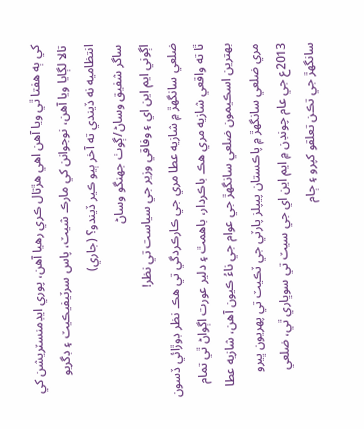کي ٻه ھفتا ٿي ويا آھن اھي ھڙتال ڪري رھيا آھن، پوري ايڊمنسٽريشن کي تالا لڳايا ويا آھن، نوجوانن کي مارڪ شيٽ، پاس سرٽيفيڪيٽ ۽ ڊگريو انتظاميه نه ڏيندي ته آخر ٻيو ڪير ڏيندو؟ (جاري)
ساگر شفيق وساڻ/ڳوٺ جھنگو وساڻ
اڳوني ايم اين اي ۽ وفاقي وزير جي سياست تي نظر!
ضلعي سانگھڙ ۾ شازيه عطا مري جي ڪارڪردگي تي هڪ نظر ڊوڙائي ڏسون ٿا ته واقعي شازيه مري هڪ باڪردار، باهمٿ ۽ دلير عورت اڳواڻ ٿي تمام بهترين اسڪيمون ضلعي سانگهڙ جي عوام جي ناءُ ڪيون آهن، شازيه عطا مري ضلعي سانگهڙ ۾ پاڪستان پيپلز پارٽي جي ٽڪيٽ تي پهريون ڀيرو 2013ع جي عام چونڊن ۾ ايم اين اي جي سيٽ تي سوڀاري ٿي، ضلعي سانگهڙ جي تڪن تعلقو کپرو ۽ ڄام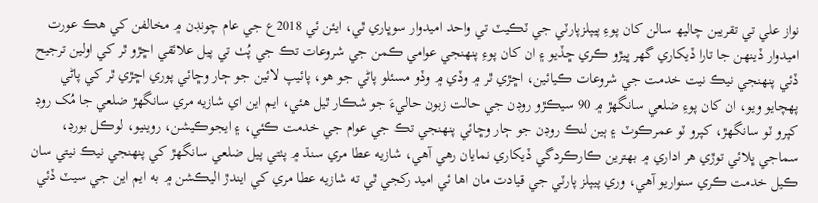نواز علي تي تقريبن چاليھ سالن کان پوءِ پيپلزپارٽي جي ٽڪيٽ تي واحد اميدوار سوڀاري ٿي، ايئن ئي 2018ع جي عام چونڊن ۾ مخالفن کي هڪ عورت اميدوار ڏينهن جا تارا ڏيکاري گهر ڀيڙو ڪري ڇڏيو ۽ ان کان پوءِ پنهنجي عوامي ڪمن جي شروعات تڪ جي پُٺ تي پيل علائقي اڇڙو ٿر کي اولين ترجيح ڏئي پنهنجي نيڪ نيت خدمت جي شروعات ڪيائين، اڇڙي ٿر ۾ وڏي ۾ وڏو مسئلو پاڻي جو هو، پائيپ لائين جو ڄار وڇائي پوري اڇڙي ٿر کي پاڻي پھچايو ويو، ان کان پوءِ ضلعي سانگهڙ ۾ 90 سيڪڙو روڊن جي حالت زبون حاليءَ جو شڪار ٿيل هئي، ايم اين اي شازيه مري سانگهڙ ضلعي جا مُک روڊ کپرو ٽو سانگهڙ، کپرو ٽو عمرڪوٽ ۽ ٻين لنڪ روڊن جو ڄار وڇائي پنهنجي تڪ جي عوام جي خدمت ڪئي، ۽ ايجوڪيشن، روينيو، لوڪل بورڊ، سماجي ڀلائي توڙي هر اداري ۾ بهترين ڪارڪردگي ڏيکاري نمايان رهي آهي، شازيه عطا مري سنڌ ۾ پٺتي پيل ضلعي سانگهڙ کي پنهنجي نيڪ نيتي سان ڪيل خدمت ڪري سنواريو آھي، وري پيپلز پارٽي جي قيادت مان اها ئي اميد رکجي ٿي ته شازيه عطا مري کي ايندڙ اليڪشن ۾ به ايم اين جي سيٽ ڏئي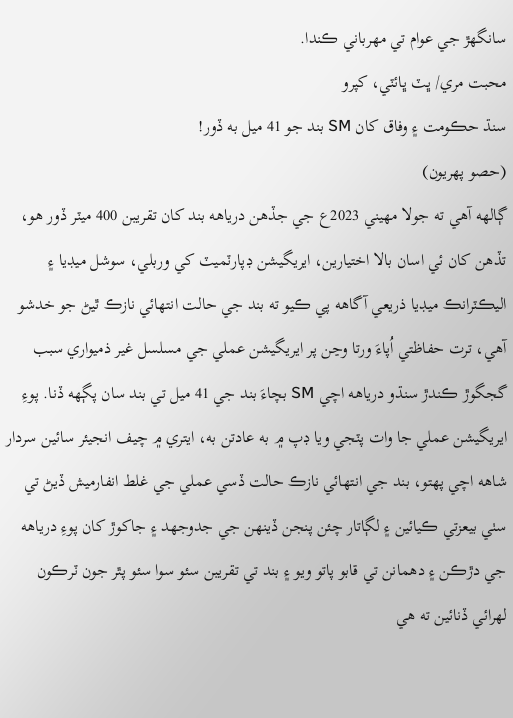سانگهڙ جي عوام تي مهرباني ڪندا.
محبت مري/ ڀٽ ڀائٽي، کپرو
سنڌ حڪومت ۽ وفاق کان SM بند جو 41 ميل به ڏور!
(حصو پهريون)
ڳالهه آهي ته جولا مهيني 2023ع جي جڏهن درياهه بند کان تقريبن 400 ميٽر ڏور هو، تڏهن کان ئي اسان بالا اختيارين، ايريگيشن ڊپارٽميٽ کي وربلي، سوشل ميڊيا ۽ اليڪٽرانڪ ميڊيا ذريعي آگاهه پي ڪيو ته بند جي حالت انتهائي نازڪ ٿيڻ جو خدشو آهي، ترت حفاظتي اُپاءَ ورتا وڃن پر ايريگيشن عملي جي مسلسل غير ذميواري سبب گجگوڙ ڪندڙ سنڌو درياهه اچي SM بچاءَ بند جي 41 ميل تي بند سان پڳهه ڏنا. پوءِ ايريگيشن عملي جا وات پٽجي ويا ڊپ ۾ به عادتن به، ايتري ۾ چيف انجيئر سائين سردار شاهه اچي پهتو، بند جي انتهائي نازڪ حالت ڏسي عملي جي غلط انفارميش ڏيڻ تي سٺي بيعزتي ڪيائين ۽ لڳاتار چئن پنجن ڏينهن جي جدوجهد ۽ جاکوڙ کان پوءِ درياهه جي دڙڪن ۽ دهمانن تي قابو پاتو ويو ۽ بند تي تقريبن سئو سوا سئو پٿر جون ٽرڪون لهرائي ڏنائين ته هي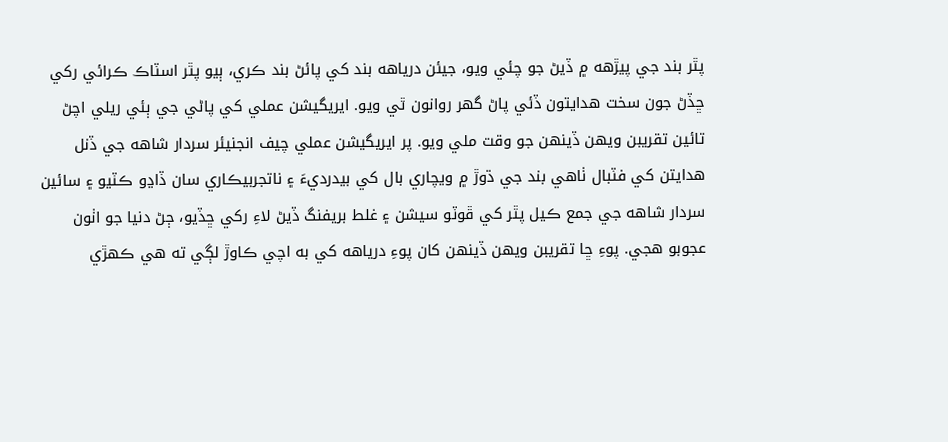پٿر بند جي پيڙهه ۾ ڏيڻ جو چئي ويو، جيئن درياهه بند کي پائڻ بند ڪري، ٻيو پٿر اسٽاڪ ڪرائي رکي ڇڏڻ جون سخت هدايتون ڏئي پاڻ گهر روانون ٿي ويو. ايريگيشن عملي کي پاڻي جي ٻئي ريلي اچڻ تائين تقريبن ويهن ڏينهن جو وقت ملي ويو. پر ايريگيشن عملي چيف انجنيئر سردار شاهه جي ڏنل هدايتن کي فٽبال ٺاهي بند جي ڌوڙ ۾ ويچاري بال کي بيدرديءَ ۽ ناتجربيڪاري سان ڏاڍو ڪٽيو ۽ سائين سردار شاهه جي جمع ڪيل پٿر کي ڦوٽو سيشن ۽ غلط بريفنگ ڏيڻ لاءِ رکي ڇڏيو، ڄڻ دنيا جو اٺون عجوبو هجي. پوءِ ڇا تقريبن ويهن ڏينهن کان پوءِ درياهه کي به اچي ڪاوڙ لڳي ته هي ڪهڙي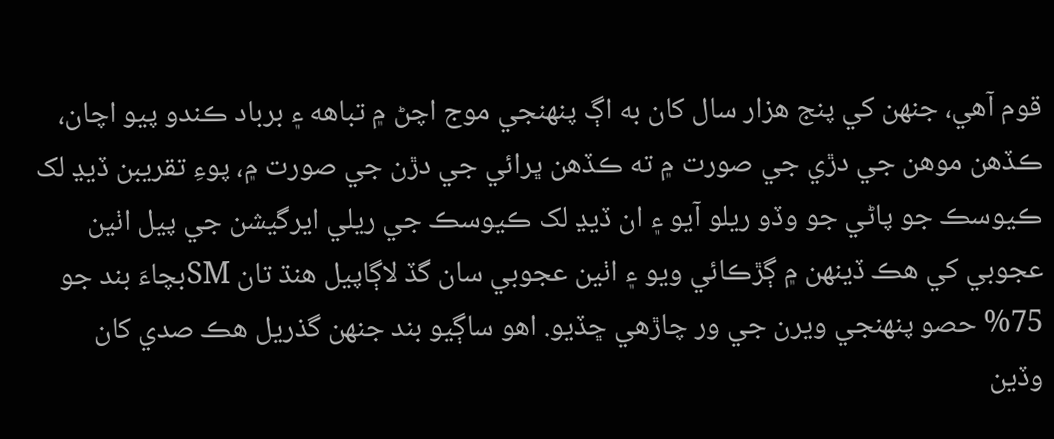قوم آهي، جنهن کي پنج هزار سال کان به اڳ پنهنجي موج اچڻ ۾ تباهه ۽ برباد ڪندو پيو اچان، ڪڏهن موهن جي دڙي جي صورت ۾ ته ڪڏهن ڀرائي جي دڙن جي صورت ۾، پوءِ تقريبن ڏيڍ لک ڪيوسڪ جو پاڻي جو وڏو ريلو آيو ۽ ان ڏيڍ لک ڪيوسڪ جي ريلي ايرگيشن جي پيل اٺين عجوبي کي هڪ ڏينهن ۾ ڳڙڪائي ويو ۽ اٺين عجوبي سان گڏ لاڳاپيل هنڌ تان SMبچاءَ بند جو 75% حصو پنهنجي ويرن جي ور چاڙهي ڇڏيو. اهو ساڳيو بند جنهن گذريل هڪ صدي کان وڏين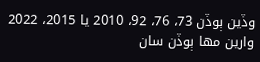وڏين ٻوڏن 73، 76، 92، 2010 يا 2015، 2022 وارين مها ٻوڏن سان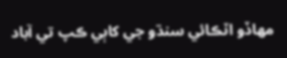مهاڏو اٽڪائي سنڌو جي کاٻي ڪپ تي آباد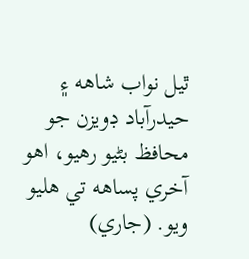ٿيل نواب شاهه ۽ حيدرآباد ڊويزن جو محافظ بڻيو رهيو، اهو آخري پساهه تي هليو ويو. (جاري)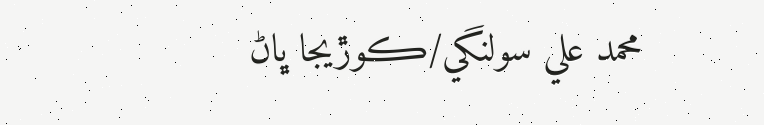محمد علي سولنگي/ڪوڙيجا ڀاڻ